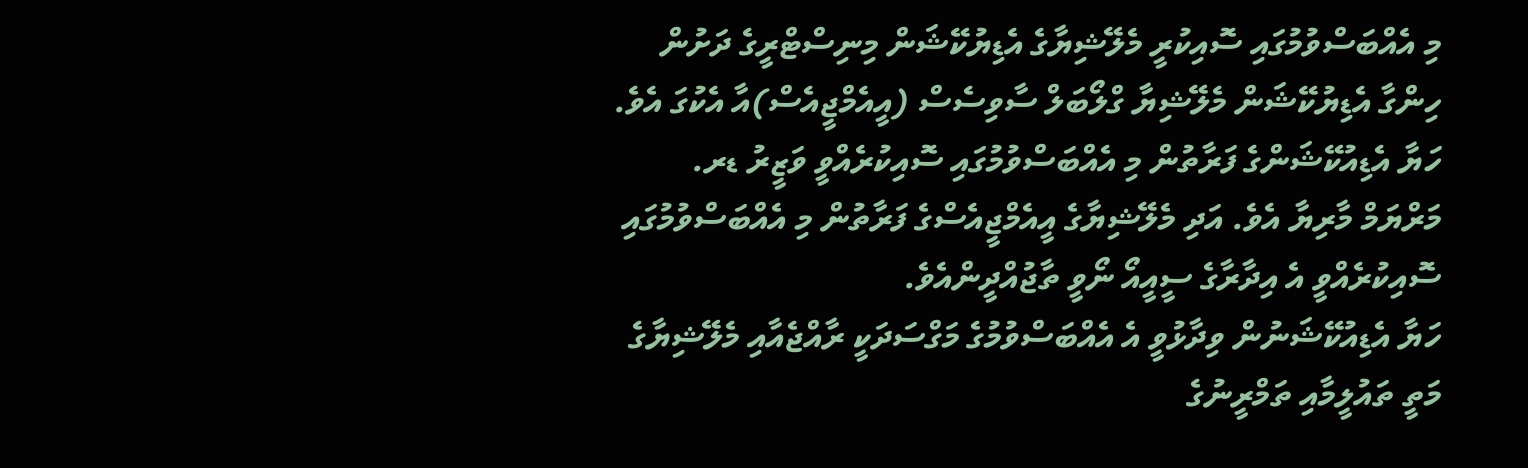މި އެއްބަސްވުމުގައި ސޮއިކުރީ މެލޭޝިޔާގެ އެޑިޔުކޭޝަން މިނިސްޓްރީގެ ދަށުން ހިންގާ އެޑިޔުކޭޝަން މެލޭޝިޔާ ގްލޯބަލް ސާވިސެސް (އީއެމްޖީއެސް)އާ އެކުގަ އެވެ.
ހަޔާ އެޑިއުކޭޝަންގެ ފަރާތުން މި އެއްބަސްވުމުގައި ސޮއިކުރެއްވީ ވަޒީރު ޑރ. މަރްޔަމް މާރިޔާ އެވެ. އަދި މެލޭޝިޔާގެ އީއެމްޖީއެސްގެ ފަރާތުން މި އެއްބަސްވުމުގައި ސޮއިކުރެއްވީ އެ އިދާރާގެ ސީއީއޯ ނޯވީ ތާޖުއްދީންއެވެ.
ހަޔާ އެޑިއުކޭޝަނުން ވިދާޅުވީ އެ އެއްބަސްވުމުގެ މަގްސަދަކީ ރާއްޖެއާއި މެލޭޝިޔާގެ މަތީ ތައުލީމާއި ތަމްރީނުގެ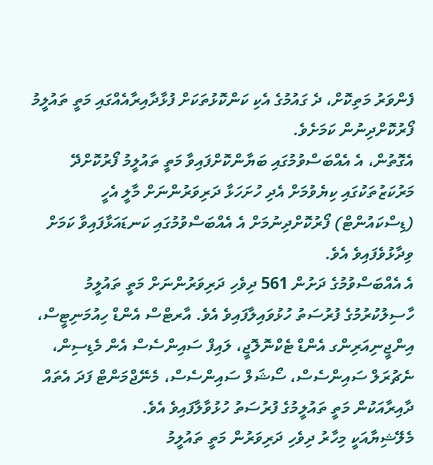ފެންވަރު މަތިކޮށް، ދެ ގައުމުގެ އެކި ކަންކޮޅުތަކަށް ފުޅާދާއިރާއެއްގައި މަތީ ތައުލީމު ފޯރުކޮށްދިނުން ކަމަށެވެ.
އެގޮތުން، އެ އެއްބަސްވުމުގައި ބަޔާންކޮށްފައިވާ މަތީ ތައުލީމު ފޯރުކޮށްދޭ މަރުކަޒުތަކުގައި ކިޔެވުމަށް އެދި ހުށަހަޅާ ދަރިވަރުންނަށް މާލީ އެހީ (ޑިސްކައުންޓް) ފޯރުކޮށްދިނުމަށް އެ އެއްބަސްވުމުގައި ކަނޑައަޅާފައިވާ ކަމަށް ވިދާޅުވެފައިވެ އެވެ.
އެ އެއްބަސްވުމުގެ ދަށުން 561 ދިވެހި ދަރިވަރުންނަށް މަތީ ތައުލީމު ހާސިލުކުރުމުގެ ފުރުސަތު ހުޅުވައިލާފައިވެ އެވެ. އާރޓްސް އެންޑް ހިއުމަނިޓީސް، އިންޖީނިއަރިންގ އެންޑް ޓެކްނޮލޮޖީ، ލައިފް ސައިންސެސް އެން މެޑިސިން، ނެޗުރަލް ސައިންސެސް، ސޯޝަލް ސައިންސެސް، މެނޭޖްމަންޓް ފަދަ އެތައް ދާއިރާއަކުން މަތީ ތައުލީމުގެ ފުރުސަތު ހުޅުވާލާފައިވެ އެވެ.
މެލޭޝިޔާއަކީ މިހާރު ދިވެހި ދަރިވަރުން މަތީ ތައުލީމު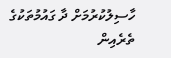ހާސިލުކުރުމަށް ދާ ގައުމުތަކުގެ ތެރެއިން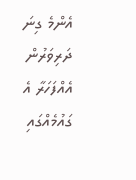އެންމެ ގިނަ ދަރިވަރުން އެއްފަހަރާ އެ ގައުމެއްގައި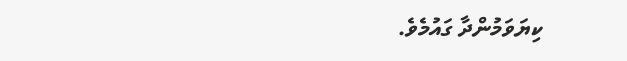ކިޔަވަމުންދާ ގައުމެވެ.